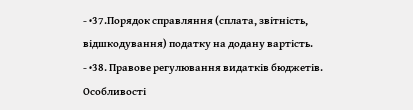- •37.Порядок справляння (сплата, звітність, відшкодування) податку на додану вартість.
- •38. Правове регулювання видатків бюджетів. Особливості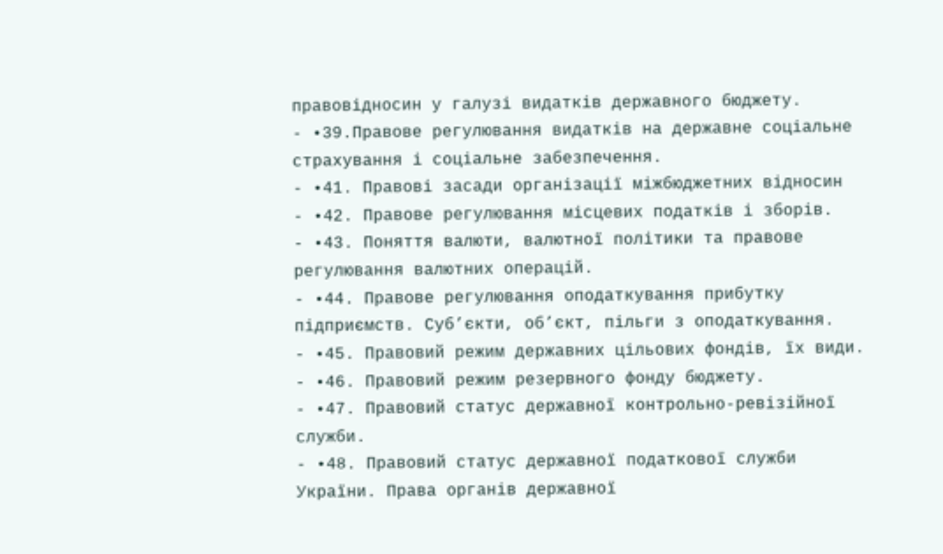правовідносин у галузі видатків державного бюджету.
- •39.Правове регулювання видатків на державне соціальне страхування і соціальне забезпечення.
- •41. Правові засади організації міжбюджетних відносин
- •42. Правове регулювання місцевих податків і зборів.
- •43. Поняття валюти, валютної політики та правове регулювання валютних операцій.
- •44. Правове регулювання оподаткування прибутку підприємств. Суб’єкти, об’єкт, пільги з оподаткування.
- •45. Правовий режим державних цільових фондів, їх види.
- •46. Правовий режим резервного фонду бюджету.
- •47. Правовий статус державної контрольно-ревізійної служби.
- •48. Правовий статус державної податкової служби України. Права органів державної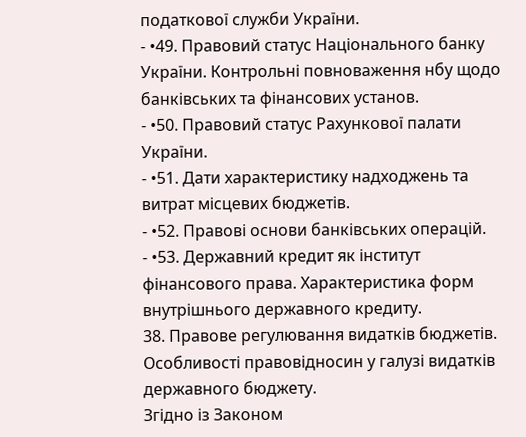податкової служби України.
- •49. Правовий статус Національного банку України. Контрольні повноваження нбу щодо банківських та фінансових установ.
- •50. Правовий статус Рахункової палати України.
- •51. Дати характеристику надходжень та витрат місцевих бюджетів.
- •52. Правові основи банківських операцій.
- •53. Державний кредит як інститут фінансового права. Характеристика форм внутрішнього державного кредиту.
38. Правове регулювання видатків бюджетів. Особливості правовідносин у галузі видатків державного бюджету.
Згідно із Законом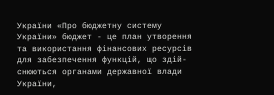України «Про бюджетну систему України» бюджет - це план утворення та використання фінансових ресурсів для забезпечення функцій, що здій-снюються органами державної влади України,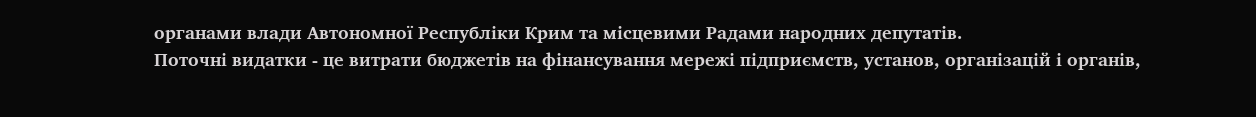органами влади Автономної Республіки Крим та місцевими Радами народних депутатів.
Поточні видатки - це витрати бюджетів на фінансування мережі підприємств, установ, організацій і органів,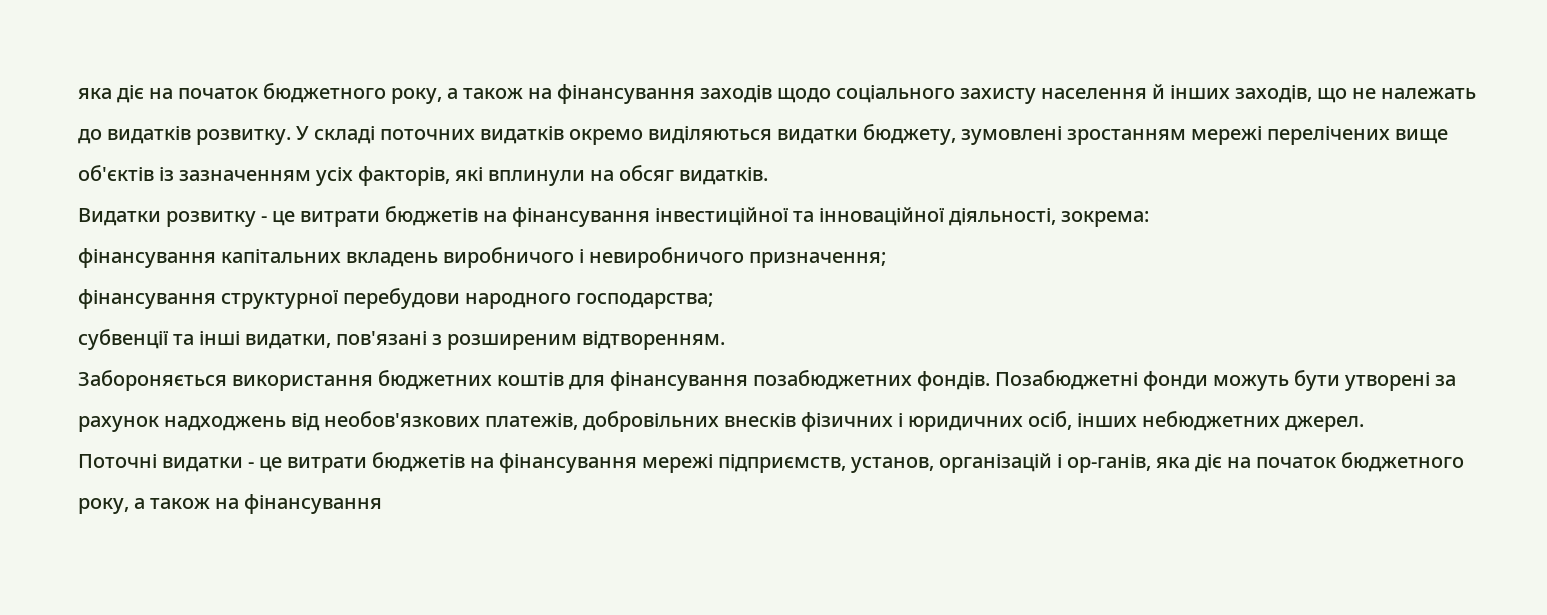яка діє на початок бюджетного року, а також на фінансування заходів щодо соціального захисту населення й інших заходів, що не належать до видатків розвитку. У складі поточних видатків окремо виділяються видатки бюджету, зумовлені зростанням мережі перелічених вище об'єктів із зазначенням усіх факторів, які вплинули на обсяг видатків.
Видатки розвитку - це витрати бюджетів на фінансування інвестиційної та інноваційної діяльності, зокрема:
фінансування капітальних вкладень виробничого і невиробничого призначення;
фінансування структурної перебудови народного господарства;
субвенції та інші видатки, пов'язані з розширеним відтворенням.
Забороняється використання бюджетних коштів для фінансування позабюджетних фондів. Позабюджетні фонди можуть бути утворені за рахунок надходжень від необов'язкових платежів, добровільних внесків фізичних і юридичних осіб, інших небюджетних джерел.
Поточні видатки - це витрати бюджетів на фінансування мережі підприємств, установ, організацій і ор-ганів, яка діє на початок бюджетного року, а також на фінансування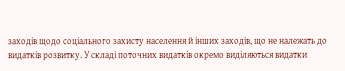заходів щодо соціального захисту населення й інших заходів, що не належать до видатків розвитку. У складі поточних видатків окремо виділяються видатки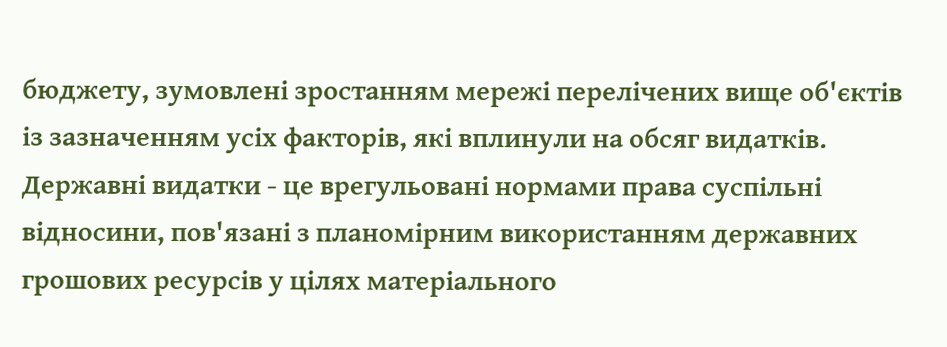бюджету, зумовлені зростанням мережі перелічених вище об'єктів із зазначенням усіх факторів, які вплинули на обсяг видатків.
Державні видатки - це врегульовані нормами права суспільні відносини, пов'язані з планомірним використанням державних грошових ресурсів у цілях матеріального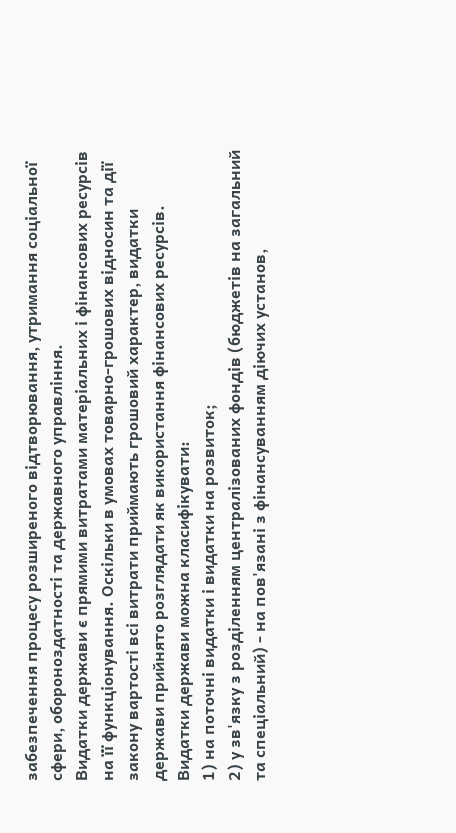забезпечення процесу розширеного відтворювання, утримання соціальної сфери, обороноздатності та державного управління.
Видатки держави є прямими витратами матеріальних і фінансових ресурсів на її функціонування. Оскільки в умовах товарно-грошових відносин та дії закону вартості всі витрати приймають грошовий характер, видатки держави прийнято розглядати як використання фінансових ресурсів.
Видатки держави можна класифікувати:
1) на поточні видатки і видатки на розвиток;
2) у зв'язку з розділенням централізованих фондів (бюджетів на загальний та спеціальний) - на пов'язані з фінансуванням діючих установ,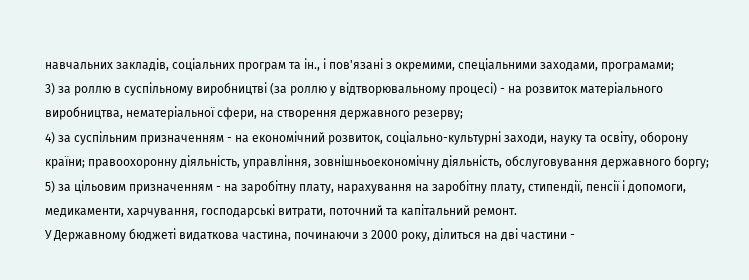навчальних закладів, соціальних програм та ін., і пов'язані з окремими, спеціальними заходами, програмами;
3) за роллю в суспільному виробництві (за роллю у відтворювальному процесі) - на розвиток матеріального виробництва, нематеріальної сфери, на створення державного резерву;
4) за суспільним призначенням - на економічний розвиток, соціально-культурні заходи, науку та освіту, оборону країни; правоохоронну діяльність, управління, зовнішньоекономічну діяльність, обслуговування державного боргу;
5) за цільовим призначенням - на заробітну плату, нарахування на заробітну плату, стипендії, пенсії і допомоги, медикаменти, харчування, господарські витрати, поточний та капітальний ремонт.
У Державному бюджеті видаткова частина, починаючи з 2000 року, ділиться на дві частини -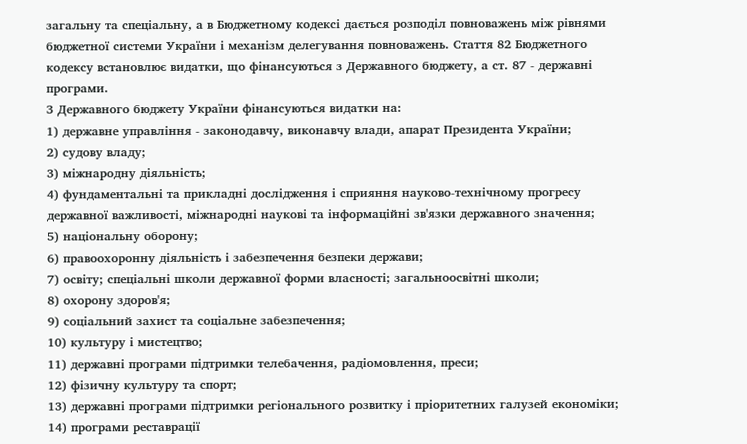загальну та спеціальну, а в Бюджетному кодексі дається розподіл повноважень між рівнями бюджетної системи України і механізм делегування повноважень. Стаття 82 Бюджетного кодексу встановлює видатки, що фінансуються з Державного бюджету, а ст. 87 - державні програми.
З Державного бюджету України фінансуються видатки на:
1) державне управління - законодавчу, виконавчу влади, апарат Президента України;
2) судову владу;
3) міжнародну діяльність;
4) фундаментальні та прикладні дослідження і сприяння науково-технічному прогресу державної важливості, міжнародні наукові та інформаційні зв'язки державного значення;
5) національну оборону;
6) правоохоронну діяльність і забезпечення безпеки держави;
7) освіту; спеціальні школи державної форми власності; загальноосвітні школи;
8) охорону здоров'я;
9) соціальний захист та соціальне забезпечення;
10) культуру і мистецтво;
11) державні програми підтримки телебачення, радіомовлення, преси;
12) фізичну культуру та спорт;
13) державні програми підтримки регіонального розвитку і пріоритетних галузей економіки;
14) програми реставрації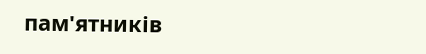пам'ятників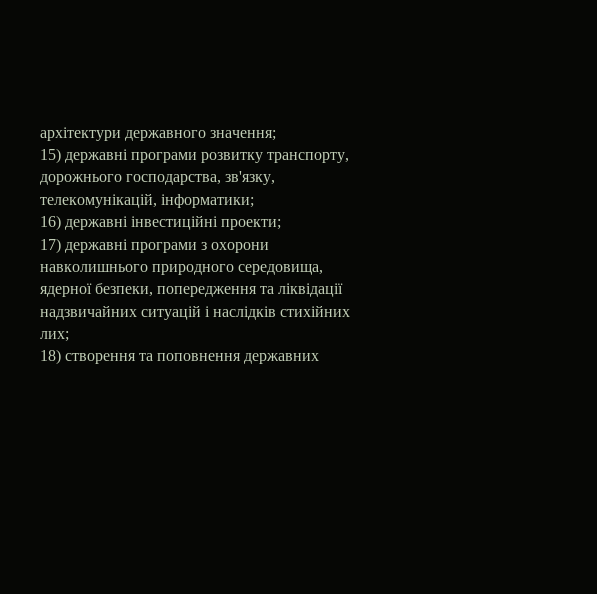архітектури державного значення;
15) державні програми розвитку транспорту, дорожнього господарства, зв'язку, телекомунікацій, інформатики;
16) державні інвестиційні проекти;
17) державні програми з охорони навколишнього природного середовища, ядерної безпеки, попередження та ліквідації надзвичайних ситуацій і наслідків стихійних лих;
18) створення та поповнення державних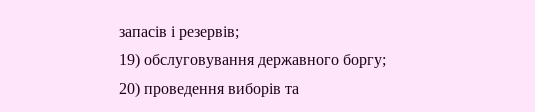запасів і резервів;
19) обслуговування державного боргу;
20) проведення виборів та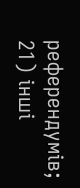референдумів;
21) інші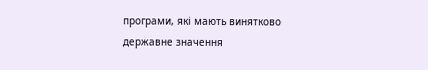програми, які мають винятково державне значення